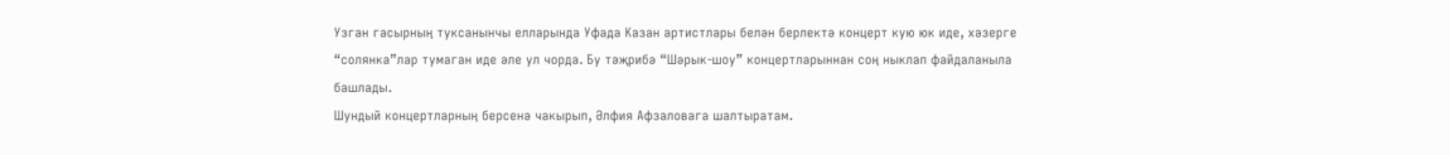Узган гасырның туксанынчы елларында Уфада Казан артистлары белән берлектә концерт кую юк иде, хәзерге “солянка”лар тумаган иде әле ул чорда. Бу тәҗрибә “Шәрык-шоу” концертларыннан соң ныклап файдаланыла башлады.
Шундый концертларның берсенә чакырып, Әлфия Афзаловага шалтыратам.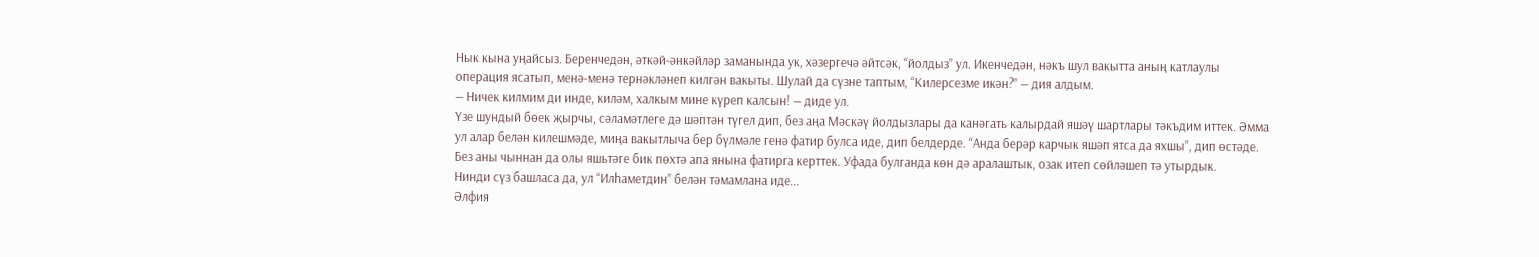Нык кына уңайсыз. Беренчедән, әткәй-әнкәйләр заманында ук, хәзергечә әйтсәк, “йолдыз” ул. Икенчедән, нәкъ шул вакытта аның катлаулы операция ясатып, менә-менә тернәкләнеп килгән вакыты. Шулай да сүзне таптым, “Килерсезме икән?” — дия алдым.
— Ничек килмим ди инде, киләм, халкым мине күреп калсын! — диде ул.
Үзе шундый бөек җырчы, сәламәтлеге дә шәптән түгел дип, без аңа Мәскәү йолдызлары да канәгать калырдай яшәү шартлары тәкъдим иттек. Әмма ул алар белән килешмәде, миңа вакытлыча бер бүлмәле генә фатир булса иде, дип белдерде. “Анда берәр карчык яшәп ятса да яхшы”, дип өстәде. Без аны чыннан да олы яшьтәге бик пөхтә апа янына фатирга керттек. Уфада булганда көн дә аралаштык, озак итеп сөйләшеп тә утырдык.
Нинди сүз башласа да, ул “Илһаметдин” белән тәмамлана иде...
Әлфия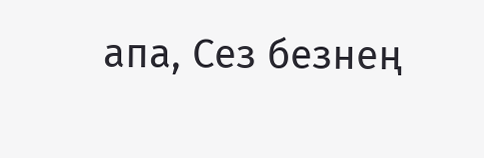апа, Сез безнең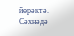йөрәктә. Сәхнәдә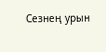Сезнең урын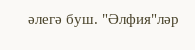әлегә буш. "Әлфия"ләр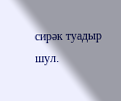сирәк туадыр шул.